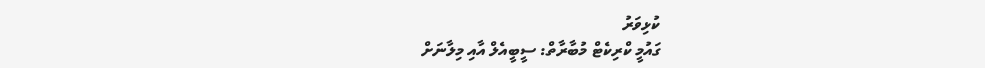ކުޅިވަރު
ގައުމީ ކްރިކެޓް މުބާރާތް: ސީބީއެލް އާއި މިލާނަށް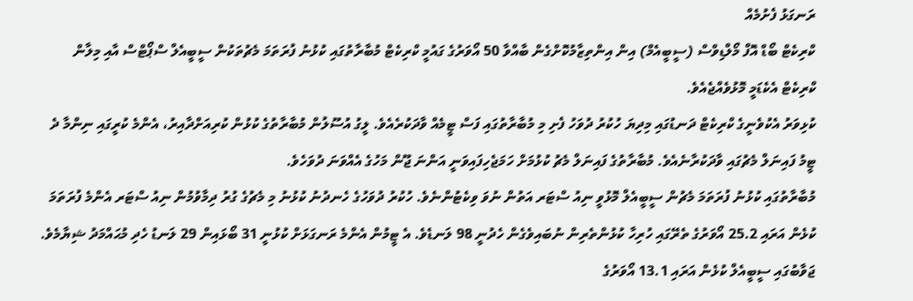ރަނގަޅު ފެށުމެއް
ކްރިކެޓް ބޯޑް އޮފް މޯލްޑިވްސް (ސީބީއެމް) އިން އިންތިޒާމުކޮށްގެން ބާއްވާ 50 އޯވަރުގެ ގައުމީ ކްރިކެޓް މުބާރާތުގައި ކުޅުނު ފުރަތަމަ މެޗުތަކުން ސީބީއެލް ސްޕޯޓްސް އާއި މިލާން ކްރިކެޓް އެކެޑަމީ މޮޅުވެއްޖެއެވެ.
ކުޅިވަރު އެކުވެނީގެ ކްރިކެޓް ދަނޑުގައި މިދިޔަ ހުކުރު ދުވަހު ފެށި މި މުބާރާތުގައި ފަސް ޓީމެއް ވާދަކުރެއެވެ. ލީގު އުސޫލުން މުބާރާތުގެ ކުޅުން ކުރިއަށްދާއިރު، އެންމެ ކުރީގައި ނިންމާ ދެ ޓީމު ފައިނަލް މެޗުގައި ވާދަކުރާނެއެވެ. މުބާރާތުގެ ފައިނަލް މެޗު ކުޅުމަށް ހަމަޖެހިފައިވަނީ އަންނަ ޖޫން މަހުގެ އެއްވަނަ ދުވަހެވެ.
މުބާރާތުގައި ކުޅުނު ފުރަތަމަ މެޗުން ސީބީއެލް މޮޅުވީ ނިއު ސްޓަރ އަތުން ނުވަ ވިކެޓުންނެވެ. ހުކުރު ދުވަހުގެ ހެނދުނު ކުޅުނު މި މެޗުގެ ގުރު ދިމާވުމުން ނިއު ސްޓަރ އެންމެ ފުރަތަމަ ކުޅެން އަރައި 25.2 އޯވަރުގެ ތެރޭގައި ހުރިހާ ކުޅުންތެރިން ނުބައިވެގެން ހެދުނީ 98 ލަނޑެވެ. އެ ޓީމުން އެންމެ ރަނގަޅަށް ކުޅުނީ 31 ބޯޅައިން 29 ލަނޑު ހެދި މުޙައްމަދު ޝިޔާމެވެ. ޖަވާބުގައި ސީބީއެލް ކުޅެން އަރައި 13.1 އޯވަރުގެ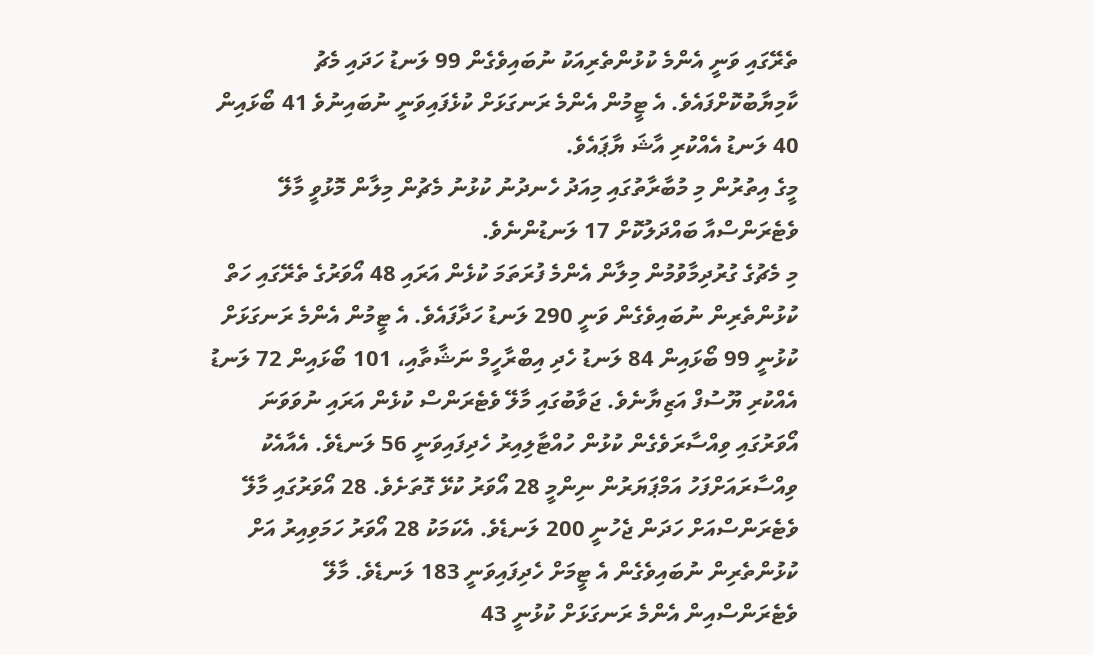ތެރޭގައި ވަނީ އެންމެ ކުޅުންތެރިއަކު ނުބައިވެގެން 99 ލަނޑު ހަދައި މެޗު ކާމިޔާބުކޮށްފައެވެ. އެ ޓީމުން އެންމެ ރަނގަޅަށް ކުޅެފައިވަނީ ނުބައިނުވެ 41 ބޯޅައިން 40 ލަނޑު އެއްކުރި އާޝަ ޔާޕައެވެ.
މީގެ އިތުރުން މި މުބާރާތުގައި މިއަދު ހެނދުނު ކުޅުނު މެޗުން މިލާން މޮޅުވީ މާލޭ ވެޓެރަންސްއާ ބައްދަލުކޮށް 17 ލަނޑުންނެވެ.
މި މެޗުގެ ގުރުދިމާވުމުން މިލާން އެންމެ ފުރަތަމަ ކުޅެން އަރައި 48 އޯވަރުގެ ތެރޭގައި ހަތް ކުޅުންތެރިން ނުބައިވެގެން ވަނީ 290 ލަނޑު ހަދާފައެވެ. އެ ޓީމުން އެންމެ ރަނގަޅަށް ކުޅުނީ 99 ބޯޅައިން 84 ލަނޑު ހެދި އިބްރާހީމް ނަޝާތާއި، 101 ބޯޅައިން 72 ލަނޑު އެއްކުރި ޔޫސުފް އަޒިޔާނެވެ. ޖަވާބުގައި މާލޭ ވެޓެރަންސް ކުޅެން އަރައި ނުވަވަނަ އޯވަރުގައި ވިއްސާރަވެގެން ކުޅުން ހުއްޓާލިއިރު ހެދިފައިވަނީ 56 ލަނޑެވެ. އެއާއެކު ވިއްސާރައަށްފަހު އަމްޕަޔަރުން ނިންމީ 28 އޯވަރު ކުޅޭ ގޮތަށެވެ. 28 އޯވަރުގައި މާލޭ ވެޓެރަންސްއަށް ހަދަން ޖެހުނީ 200 ލަނޑެވެ. އެކަމަކު 28 އޯވަރު ހަމަވިއިރު އަށް ކުޅުންތެރިން ނުބައިވެގެން އެ ޓީމަށް ހެދިފައިވަނީ 183 ލަނޑެވެ. މާލޭ ވެޓެރަންސްއިން އެންމެ ރަނގަޅަށް ކުޅުނީ 43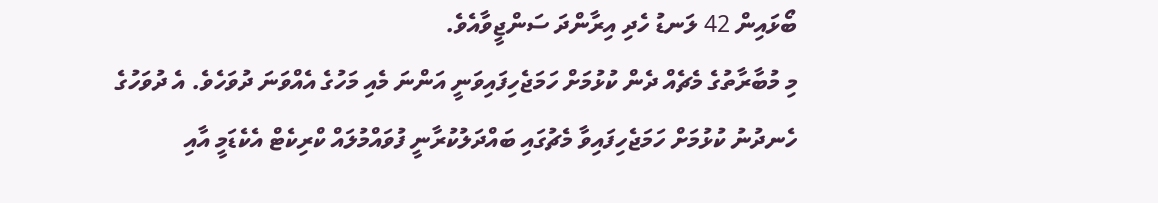ބޯޅައިން 42 ލަނޑު ހެދި އިރާންދަ ސަންޖީވާއެވެ.
މި މުބާރާތުގެ މެޗެއް ދެން ކުޅުމަށް ހަމަޖެހިފައިވަނީ އަންނަ މެއި މަހުގެ އެއްވަނަ ދުވަހެވެ. އެ ދުވަހުގެ ހެނދުނު ކުޅުމަށް ހަމަޖެހިފައިވާ މެޗުގައި ބައްދަލުކުރާނީ ފުވައްމުލައް ކްރިކެޓް އެކެޑަމީ އާއި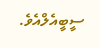ސީބީއެލްއެވެ.